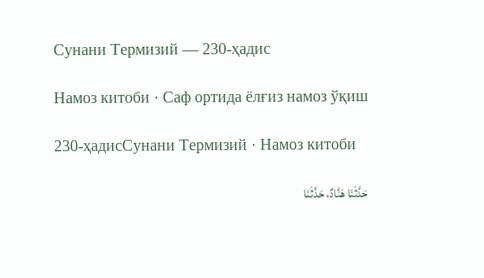Сунани Термизий — 230-ҳадис

Намоз китоби · Саф ортида ёлғиз намоз ўқиш

230-ҳадисСунани Термизий · Намоз китоби

حَدَّثَنَا هَنَّادٌ، حَدَّثَنَا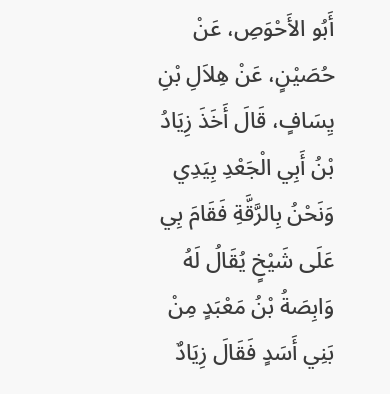أَبُو الأَحْوَصِ، عَنْ حُصَيْنٍ، عَنْ هِلاَلِ بْنِ يِسَافٍ، قَالَ أَخَذَ زِيَادُ بْنُ أَبِي الْجَعْدِ بِيَدِي وَنَحْنُ بِالرَّقَّةِ فَقَامَ بِي عَلَى شَيْخٍ يُقَالُ لَهُ وَابِصَةُ بْنُ مَعْبَدٍ مِنْ بَنِي أَسَدٍ فَقَالَ زِيَادٌ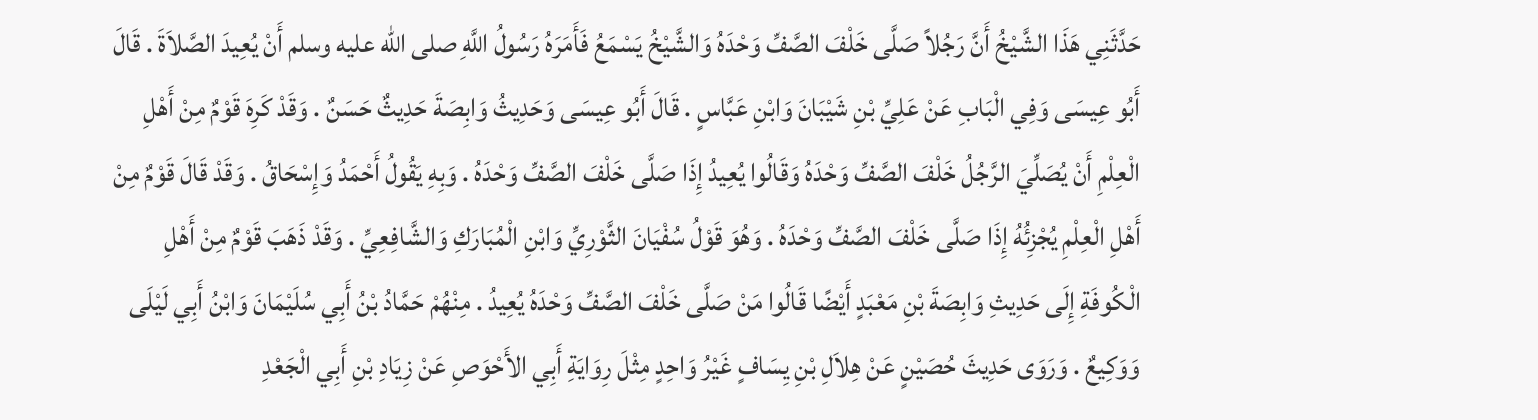حَدَّثَنِي هَذَا الشَّيْخُ أَنَّ رَجُلاً صَلَّى خَلْفَ الصَّفِّ وَحْدَهُ وَالشَّيْخُ يَسْمَعُ فَأَمَرَهُ رَسُولُ اللَّهِ صلى الله عليه وسلم أَنْ يُعِيدَ الصَّلاَةَ . قَالَ أَبُو عِيسَى وَفِي الْبَابِ عَنْ عَلِيِّ بْنِ شَيْبَانَ وَابْنِ عَبَّاسٍ . قَالَ أَبُو عِيسَى وَحَدِيثُ وَابِصَةَ حَدِيثٌ حَسَنٌ . وَقَدْ كَرِهَ قَوْمٌ مِنْ أَهْلِ الْعِلْمِ أَنْ يُصَلِّيَ الرَّجُلُ خَلْفَ الصَّفِّ وَحْدَهُ وَقَالُوا يُعِيدُ إِذَا صَلَّى خَلْفَ الصَّفِّ وَحْدَهُ . وَبِهِ يَقُولُ أَحْمَدُ وَإِسْحَاقُ . وَقَدْ قَالَ قَوْمٌ مِنْ أَهْلِ الْعِلْمِ يُجْزِئُهُ إِذَا صَلَّى خَلْفَ الصَّفِّ وَحْدَهُ . وَهُوَ قَوْلُ سُفْيَانَ الثَّوْرِيِّ وَابْنِ الْمُبَارَكِ وَالشَّافِعِيِّ . وَقَدْ ذَهَبَ قَوْمٌ مِنْ أَهْلِ الْكُوفَةِ إِلَى حَدِيثِ وَابِصَةَ بْنِ مَعْبَدٍ أَيْضًا قَالُوا مَنْ صَلَّى خَلْفَ الصَّفِّ وَحْدَهُ يُعِيدُ . مِنْهُمْ حَمَّادُ بْنُ أَبِي سُلَيْمَانَ وَابْنُ أَبِي لَيْلَى وَوَكِيعٌ . وَرَوَى حَدِيثَ حُصَيْنٍ عَنْ هِلاَلِ بْنِ يِسَافٍ غَيْرُ وَاحِدٍ مِثْلَ رِوَايَةِ أَبِي الأَحْوَصِ عَنْ زِيَادِ بْنِ أَبِي الْجَعْدِ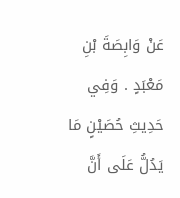عَنْ وَابِصَةَ بْنِ مَعْبَدٍ . وَفِي حَدِيثِ حُصَيْنٍ مَا يَدُلُّ عَلَى أَنَّ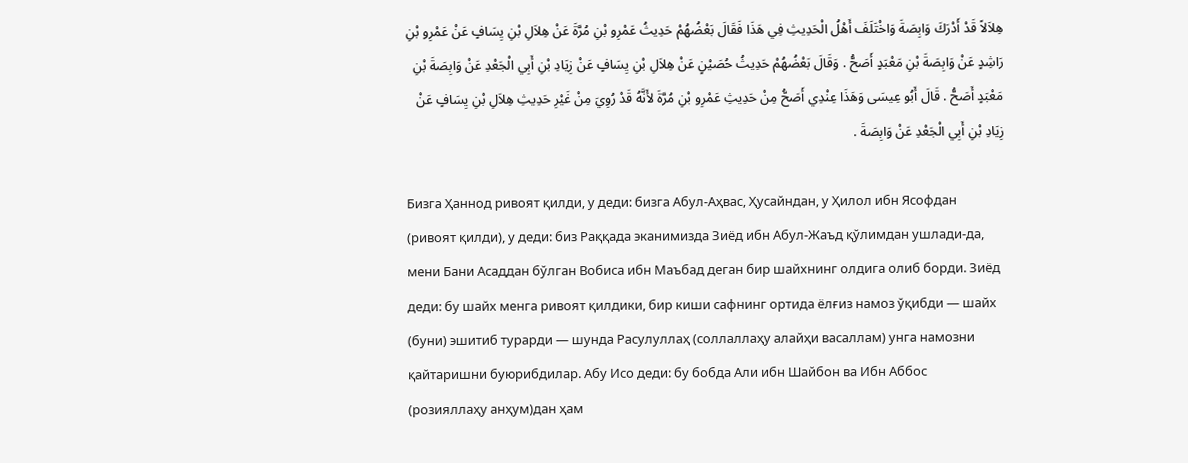هِلاَلاً قَدْ أَدْرَكَ وَابِصَةَ وَاخْتَلَفَ أَهْلُ الْحَدِيثِ فِي هَذَا فَقَالَ بَعْضُهُمْ حَدِيثُ عَمْرِو بْنِ مُرَّةَ عَنْ هِلاَلِ بْنِ يِسَافٍ عَنْ عَمْرِو بْنِ رَاشِدٍ عَنْ وَابِصَةَ بْنِ مَعْبَدٍ أَصَحُّ . وَقَالَ بَعْضُهُمْ حَدِيثُ حُصَيْنٍ عَنْ هِلاَلِ بْنِ يِسَافٍ عَنْ زِيَادِ بْنِ أَبِي الْجَعْدِ عَنْ وَابِصَةَ بْنِ مَعْبَدٍ أَصَحُّ . قَالَ أَبُو عِيسَى وَهَذَا عِنْدِي أَصَحُّ مِنْ حَدِيثِ عَمْرِو بْنِ مُرَّةَ لأَنَّهُ قَدْ رُوِيَ مِنْ غَيْرِ حَدِيثِ هِلاَلِ بْنِ يِسَافٍ عَنْ زِيَادِ بْنِ أَبِي الْجَعْدِ عَنْ وَابِصَةَ .

Бизга Ҳаннод ривоят қилди, у деди: бизга Абул-Аҳвас, Ҳусайндан, у Ҳилол ибн Ясофдан (ривоят қилди), у деди: биз Раққада эканимизда Зиёд ибн Абул-Жаъд қўлимдан ушлади-да, мени Бани Асаддан бўлган Вобиса ибн Маъбад деган бир шайхнинг олдига олиб борди. Зиёд деди: бу шайх менга ривоят қилдики, бир киши сафнинг ортида ёлғиз намоз ўқибди — шайх (буни) эшитиб турарди — шунда Расулуллаҳ (соллаллаҳу алайҳи васаллам) унга намозни қайтаришни буюрибдилар. Абу Исо деди: бу бобда Али ибн Шайбон ва Ибн Аббос (розияллаҳу анҳум)дан ҳам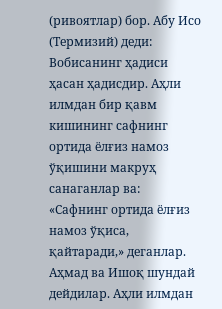(ривоятлар) бор. Абу Исо (Термизий) деди: Вобисанинг ҳадиси ҳасан ҳадисдир. Аҳли илмдан бир қавм кишининг сафнинг ортида ёлғиз намоз ўқишини макруҳ санаганлар ва: «Сафнинг ортида ёлғиз намоз ўқиса, қайтаради,» деганлар. Аҳмад ва Ишоқ шундай дейдилар. Аҳли илмдан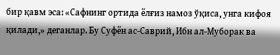бир қавм эса: «Сафнинг ортида ёлғиз намоз ўқиса, унга кифоя қилади,» деганлар. Бу Суфён ас-Саврий, Ибн ал-Муборак ва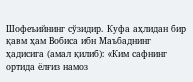Шофеъийнинг сўзидир. Куфа аҳлидан бир қавм ҳам Вобиса ибн Маъбаднинг ҳадисига (амал қилиб): «Ким сафнинг ортида ёлғиз намоз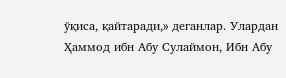ўқиса, қайтаради,» деганлар. Улардан Ҳаммод ибн Абу Сулаймон, Ибн Абу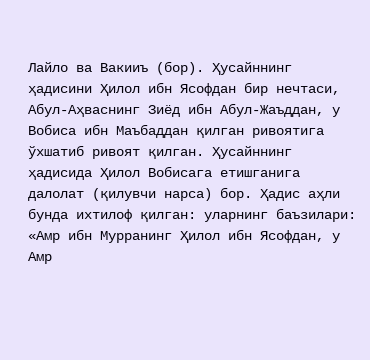Лайло ва Вакииъ (бор). Ҳусайннинг ҳадисини Ҳилол ибн Ясофдан бир нечтаси, Абул-Аҳваснинг Зиёд ибн Абул-Жаъддан, у Вобиса ибн Маъбаддан қилган ривоятига ўхшатиб ривоят қилган. Ҳусайннинг ҳадисида Ҳилол Вобисага етишганига далолат (қилувчи нарса) бор. Ҳадис аҳли бунда ихтилоф қилган: уларнинг баъзилари: «Амр ибн Мурранинг Ҳилол ибн Ясофдан, у Амр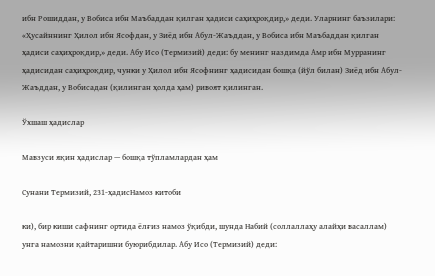ибн Рошиддан, у Вобиса ибн Маъбаддан қилган ҳадиси саҳиҳроқдир,» деди. Уларнинг баъзилари: «Ҳусайннинг Ҳилол ибн Ясофдан, у Зиёд ибн Абул-Жаъддан, у Вобиса ибн Маъбаддан қилган ҳадиси саҳиҳроқдир,» деди. Абу Исо (Термизий) деди: бу менинг наздимда Амр ибн Мурранинг ҳадисидан саҳиҳроқдир, чунки у Ҳилол ибн Ясофнинг ҳадисидан бошқа (йўл билан) Зиёд ибн Абул-Жаъддан, у Вобисадан (қилинган ҳолда ҳам) ривоят қилинган.

Ўхшаш ҳадислар

Мавзуси яқин ҳадислар — бошқа тўпламлардан ҳам

Сунани Термизий, 231-ҳадисНамоз китоби

ки), бир киши сафнинг ортида ёлғиз намоз ўқибди, шунда Набий (соллаллаҳу алайҳи васаллам) унга намозни қайтаришни буюрибдилар. Абу Исо (Термизий) деди: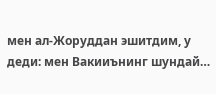мен ал-Жоруддан эшитдим, у деди: мен Вакииънинг шундай…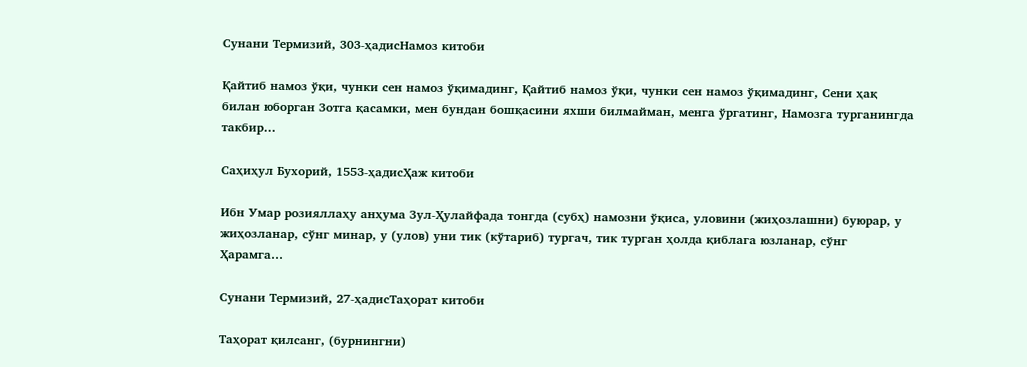Сунани Термизий, 303-ҳадисНамоз китоби

Қайтиб намоз ўқи, чунки сен намоз ўқимадинг, Қайтиб намоз ўқи, чунки сен намоз ўқимадинг, Сени ҳақ билан юборган Зотга қасамки, мен бундан бошқасини яхши билмайман, менга ўргатинг, Намозга турганингда такбир…

Саҳиҳул Бухорий, 1553-ҳадисҲаж китоби

Ибн Умар розияллаҳу анҳума Зул-Ҳулайфада тонгда (субҳ) намозни ўқиса, уловини (жиҳозлашни) буюрар, у жиҳозланар, сўнг минар, у (улов) уни тик (кўтариб) тургач, тик турган ҳолда қиблага юзланар, сўнг Ҳарамга…

Сунани Термизий, 27-ҳадисТаҳорат китоби

Таҳорат қилсанг, (бурнингни)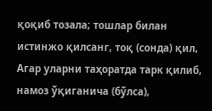қоқиб тозала; тошлар билан истинжо қилсанг, тоқ (сонда) қил, Агар уларни таҳоратда тарк қилиб, намоз ўқиганича (бўлса),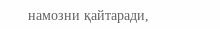намозни қайтаради,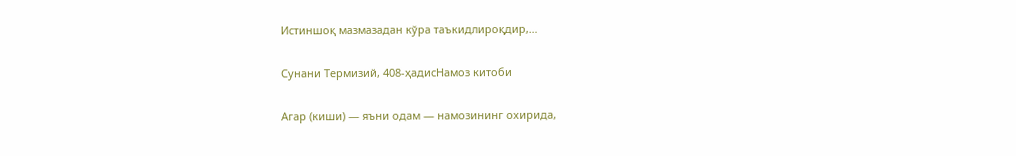Истиншоқ мазмазадан кўра таъкидлироқдир,…

Сунани Термизий, 408-ҳадисНамоз китоби

Агар (киши) — яъни одам — намозининг охирида,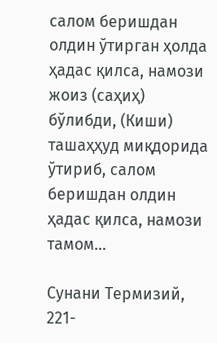салом беришдан олдин ўтирган ҳолда ҳадас қилса, намози жоиз (саҳиҳ) бўлибди, (Киши) ташаҳҳуд миқдорида ўтириб, салом беришдан олдин ҳадас қилса, намози тамом…

Сунани Термизий, 221-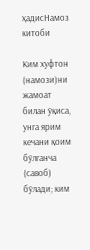ҳадисНамоз китоби

Ким хуфтон (намози)ни жамоат билан ўқиса, унга ярим кечани қоим бўлганча (савоб) бўлади; ким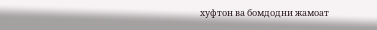хуфтон ва бомдодни жамоат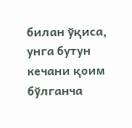билан ўқиса, унга бутун кечани қоим бўлганча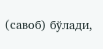(савоб) бўлади,